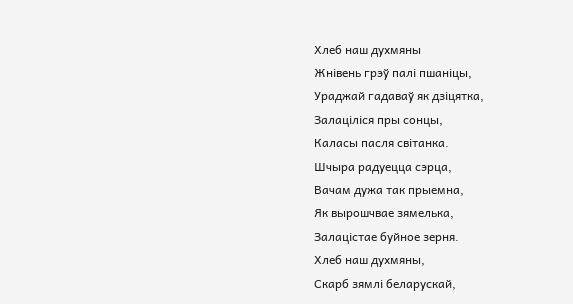Хлеб наш духмяны
Жнівень грэў палі пшаніцы,
Ураджай гадаваў як дзіцятка,
Залаціліся пры сонцы,
Каласы пасля світанка.
Шчыра радуецца сэрца,
Вачам дужа так прыемна,
Як вырошчвае зямелька,
Залацістае буйное зерня.
Хлеб наш духмяны,
Скарб зямлі беларускай,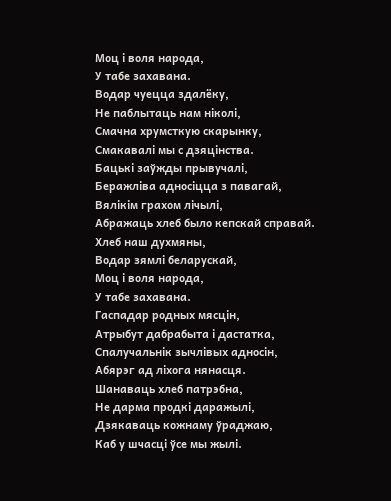Моц і воля народа,
У табе захавана.
Водар чуецца здалёку,
Не паблытаць нам ніколі,
Смачна хрумсткую скарынку,
Смакавалі мы с дзяцінства.
Бацькі заўжды прывучалі,
Беражліва адносіцца з павагай,
Вялікім грахом лічылі,
Абражаць хлеб было кепскай справай.
Хлеб наш духмяны,
Водар зямлі беларускай,
Моц і воля народа,
У табе захавана.
Гаспадар родных мясцін,
Атрыбут дабрабыта і дастатка,
Спалучальнік зычлівых адносін,
Абярэг ад ліхога нянасця.
Шанаваць хлеб патрэбна,
Не дарма продкі даражылі,
Дзякаваць кожнаму ўраджаю,
Каб у шчасці ўсе мы жылі.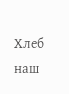Хлеб наш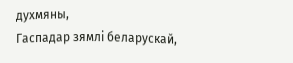духмяны,
Гаспадар зямлі беларускай,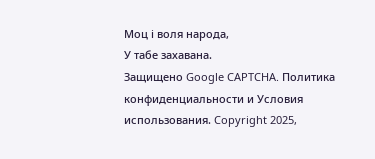Моц і воля народа,
У табе захавана.
Защищено Google CAPTCHA. Политика конфиденциальности и Условия использования. Copyright 2025,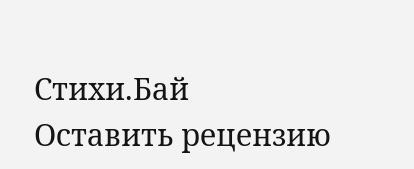Стихи.Бай
Оставить рецензию